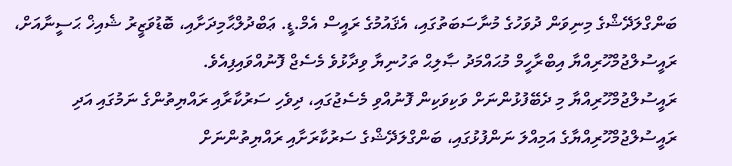ބަންގްލަދޭޝްގެ މިނިވަން ދުވަހުގެ މުނާސަބަތުގައި، އެޤައުމުގެ ރައީސް އެމް.ޑީ. ޢަބްދުލްޙާމިދަށާއި، ބޮޑުވަޒީރު ޝެއިޚް ޙަސީނާއަށް، ރައީސުލްޖުމްހޫރިއްޔާ އިބްރާހީމް މުޙައްމަދު ޞާލިޙް ތަހުނިޔާ ވިދާޅުވެ މެސެޖް ފޮނުއްވައިފިއެވެ.
ރައީސުލްޖުމްހޫރިއްޔާ މި ދެބޭފުޅުންނަށް ވަކިވަކިން ފޮނުއްވި މެސެޖުގައި، ދިވެހި ސަރުކާރާއި ރައްޔިތުންގެ ނަމުގައި އަދި ރައީސުލްޖުމްހޫރިއްޔާގެ އަމިއްލަ ނަންފުޅުގައި، ބަންގްލަދޭޝްގެ ސަރުކާރަށާއި ރައްޔިތުންނަށް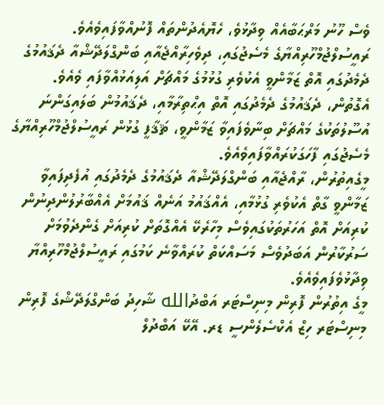ވެސް ހޫނު މަރްޙަބާއެއް ވިދާޅުވެ، ހެޔޮއެދުންތައް ފޮނުއްވާފައިވެއެވެ.
ރައީސުލްޖުމްހޫރިއްޔާގެ މެސެޖުގައި، ދިވެހިރާއްޖެއާއި ބަންގްލަދޭޝްއާ ދެޤައުމުގެ ދެމެދުގައި އޮތް ޒަމާންވީ އެކުވެރި ގުޅުމުގެ މައްޗަށް އަލިއަޅުއްވާފައި ވެއެވެ.
އެގޮތުން، ދެޤައުމުގެ ދެމެދުގައި އޮތް އިޙްތިރާމާއި، ދެޤައުމުން ބަލައިގަންނަ އުސޫލުތަކުގެ މައްޗަށް ބިނާވެފައިވާ ޒަމާންވީ، ޘަޤާފީ ގުޅުން ރައީސުލްޖުމްހޫރިއްޔާގެ މެސެޖުގައި ފާހަގަކުރައްވާފައިވެއެވެ.
މީގެއިތުރުން، ރާއްޖެއާއި ބަންގްލަދޭޝްއާ ދެޤައުމުގެ ދެމެދުގައި އުފެދިފައިވާ ޒަމާންވީ ގާތް އެކުވެރި ގުޅުމާއި، އެއްޤައުމު އަނެއް ޤައުމަށް އެއްބާރުލުންދިނުން ކުރިއަށް އޮތް އަހަރުތަކުގައިވެސް މިހާރެކޭ އެއްގޮތަށް ކުރިއަށް ގެންދެވުމަށް ސަރުކާރުން އަބަދުވެސް މަސައްކަތް ކުރައްވާނެ ކަމުގައި ރައީސުލްޖުމްހޫރިއްޔާ ވިދާޅުވެފައިވެއެވެ.
މީގެ އިތުރުން ފޮރިން މިނިސްޓަރ އަބްދުالله ޝާހިދު ބަންގްލަދޭޝްގެ ފޮރިން މިނިސްޓަރ ހިޒް އެކްސެލެންސީ ޑރ. އޭކޭ އަބްދުލް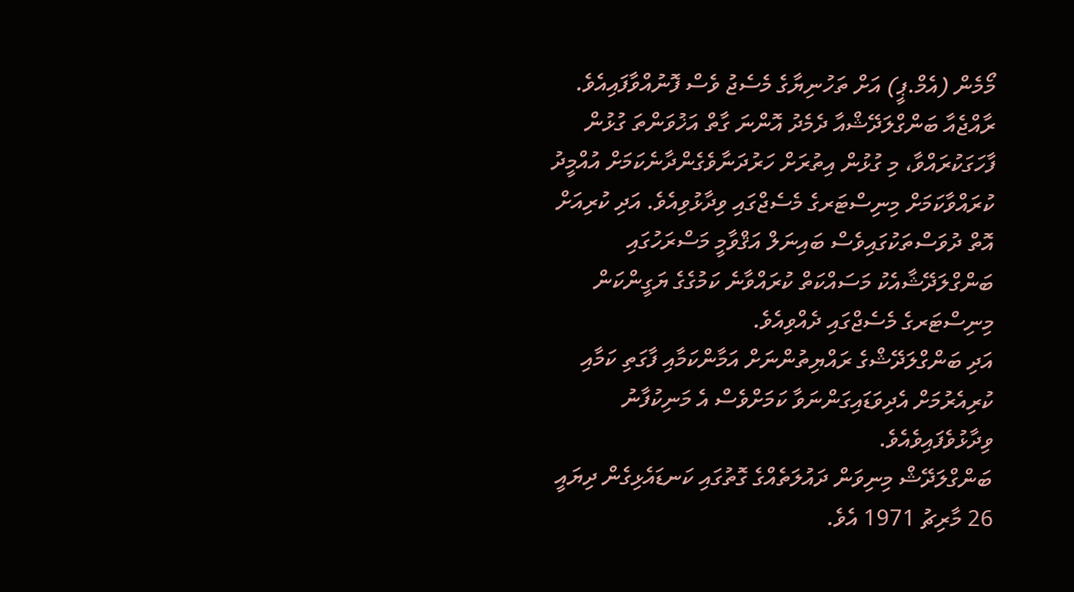މޯމެން (އެމް.ޕީ) އަށް ތަހުނިޔާގެ މެސެޖު ވެސް ފޮނުއްވާފައިއެވެ.
ރާއްޖެއާ ބަންގްލަދޭޝްއާ ދެމެދު އޮންނަ ގާތް އަޚުވަންތަ ގުޅުން ފާހަގަކުރައްވާ، މި ގުޅުން އިތުރަށް ހަރުދަނާވެގެންދާނެކަމަށް އުއްމީދު ކުރައްވާކަމަށް މިނިސްޓަރގެ މެސެޖްގައި ވިދާޅުވިއެވެ. އަދި ކުރިއަށް އޮތް ދުވަސްތަކުގައިވެސް ބައިނަލް އަޤްވާމީ މަސްރަހުގައި ބަންގްލަދޭޝާއެކު މަސައްކަތް ކުރައްވާނެ ކަމުގެގެ ޔަގީންކަން މިނިސްޓަރގެ މެސެޖްގައި ދެއްވިއެވެ.
އަދި ބަންގްލަދޭޝްގެ ރައްޔިތުންނަށް އަމާންކަމާއި ފާގަތި ކަމާއި ކުރިއެރުމަށް އެދިވަޑައިގަންނަވާ ކަމަށްވެސް އެ މަނިކުފާނު ވިދާޅުވެފައިވެއެވެ.
ބަންގްލަދޭޝް މިނިވަން ދައުލަތެއްގެ ގޮތުގައި ކަނޑައެޅިގެން ދިޔައީ 26 މާރިޗު 1971 އެވެ.